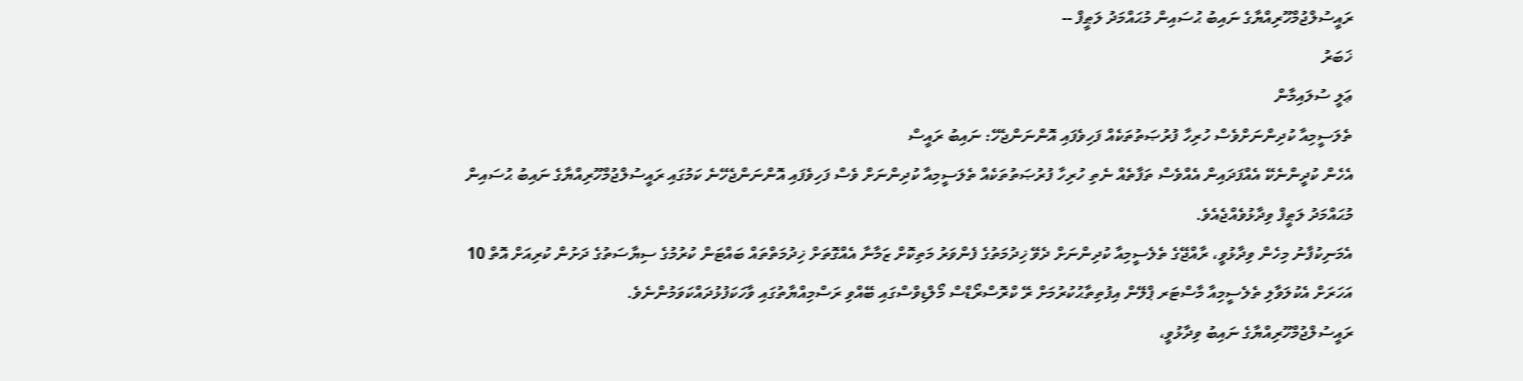ރައީސުލްޖުމްހޫރިއްޔާގެ ނައިބު ޙުސައިން މުޙައްމަދު ލަޠީފް --
ޚަބަރު
ޢަލީ ސުލައިމާން
ތެލަސީމިއާ ކުދިންނަށްވެސް ހުރިހާ ފުރުޞަތުތަކެއް ފަހިވެފައި އޮންނަންޖެހޭ: ނައިބު ރައީސް
އެހެން ކުދީންނެކޭ އެއްފަދައިން އެއްވެސް ތަފާތެއް ނެތި ހުރިހާ ފުރުޞަތުތަކެއް ތެލަސީމިއާ ކުދިންނަށް ވެސް ފަހިވެފައި އޮންނަންޖެހޭނެ ކަމުގައި ރައީސުލްޖުމްހޫރިއްޔާގެ ނައިބު ޙުސައިން މުޙައްމަދު ލަޠީފް ވިދާޅުވެއްޖެއެވެ.
އެމަނިކުފާނު މިހެން ވިދާޅުވީ، ރާއްޖޭގެ ތެލެސީމިއާ ކުދިންނަށް ދެވޭ ޚިދުމަތުގެ ފެންވަރު މަތިކޮށް ޒަމާނާ އެއްގޮތަށް ޚިދުމަތްތައް ބައްޓަން ކުރުމުގެ ސިޔާސަތުގެ ދަށުން ކުރިއަށް އޮތް 10 އަހަރަށް އެކުލަވާލި ތެލެސީމިއާ މާސްޓަރ ޕްލޭން އިފުތިތާޙުކުރުމަށް ރޭ ކްރޮސްރޯޑްސް މޯލްޑިވްސްގައި ބޭއްވި ރަސްމިއްޔާތުގައި ވާހަކަފުޅުދައްކަވަމުންނެވެ.
ރައީސުލްޖުމްހޫރިއްޔާގެ ނައިބު ވިދާޅުވީ،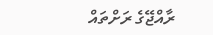ރާއްޖޭގެ ރަށްތައް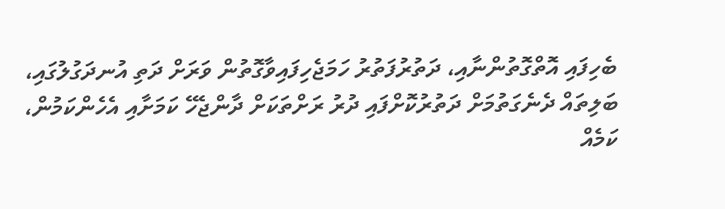ބެހިފައި އޮތްގޮތުންނާއި، ދަތުރުފަތުރު ހަމަޖެހިފައިވާގޮތުން ވަރަށް ދަތި އުނދަގުލުގައި، ބަލިތައް ދެނެގަތުމަށް ދަތުރުކޮށްފައި ދުރު ރަށްތަކަށް ދާންޖެހޭ ކަމަށާއި އެހެންކަމުން، ކަމެއް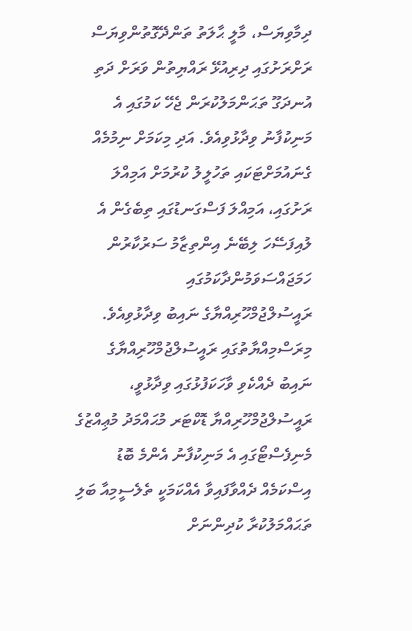ދިމާވިޔަސް، މާލީ ޙާލަތު ތަންދޭގޮތުންވިޔަސް ރަށްރަށުގައި ދިރިއުޅޭ ރައްޔިތުން ވަރަށް ދަތި އުނދަގޫ ތަޙަންމަލުކުރަން ޖެހޭ ކަމުގައި އެ މަނިކުފާނު ވިދާޅުވިއެވެ. އަދި މިކަމަށް ނިމުމެއް ގެނައުމަށްޓަކައި ތަހުލީލު ކުރުމަށް އަމިއްލަ ރަށުގައި، އަމިއްލަ ފަސްގަނޑުގައި ތިބެގެން އެ ލުއިފަސޭހަ ލިބޭނެ އިންތިޒާމު ސަރުކާރުން ހަމަޖައްސަވަމުންދާކަމުގައި ރައީސުލްޖުމްހޫރިއްޔާގެ ނައިބު ވިދާޅުވިއެވެ.
މިރަސްމިއްޔާތުގައި ރައީސުލްޖުމްހޫރިއްޔާގެ ނައިބު ދެއްކެވި ވާހަކަފުޅުގައި ވިދާޅުވީ، ރައީސުލްޖުމްހޫރިއްޔާ ޑޮކްޓަރ މުޙައްމަދު މުޢިއްޒުގެ މެނިފެސްޓޯގައި އެ މަނިކުފާނު އެންމެ ބޮޑު އިސްކަމެއް ދެއްވާފައިވާ އެއްކަމަކީ ތެލެސީމިއާ ބަލި ތަޙައްމަލުކުރާ ކުދިންނަށް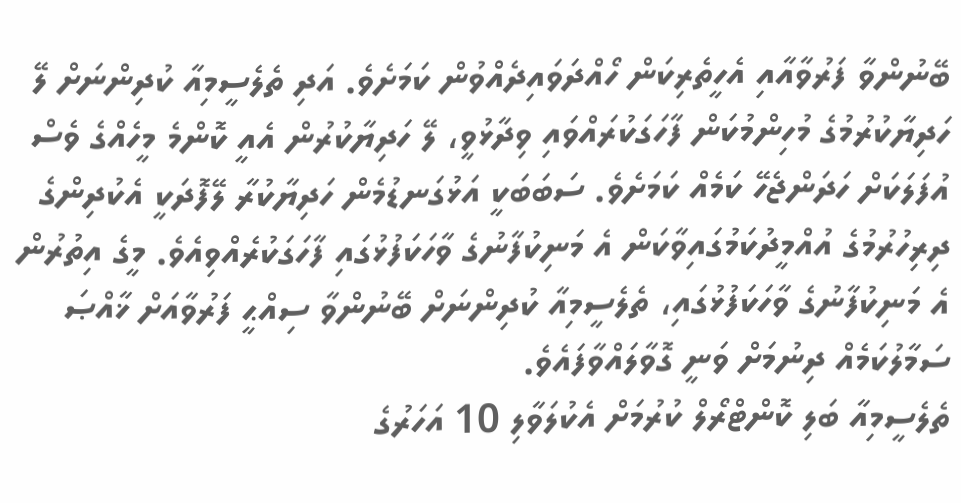ބޭނުންވާ ފަރުވާއާއި އެހީތެރިކަން ހޯއްދަވައިދެއްވުން ކަމަށެވެ. އަދި ތެލެސީމިއާ ކުދިންނަށް ލޭ ހަދިޔާކުރުމުގެ މުހިންމުކަން ފާހަގަކުރައްވައި ވިދާޅުވީ، ލޭ ހަދިޔާކުރުން އެއީ ކޮންމެ މީހެއްގެ ވެސް އުފަލަކަށް ހަދަންޖެހޭ ކަމެއް ކަމަށެވެ. ސަބަބަކީ އަޅުގަނޑުމެން ހަދިޔާކުރާ ލޭފޮދަކީ އެކުދިންގެ ދިރިހުރުމުގެ އުއްމީދުކަމުގައިވާކަން އެ މަނިކުފާނުގެ ވާހަކަފުޅުގައި ފާހަގަކުރެއްވިއެވެ. މީގެ އިތުރުން އެ މަނިކުފާނުގެ ވާހަކަފުޅުގައި، ތެލެސީމިއާ ކުދިންނަށް ބޭނުންވާ ސިއްޙީ ފަރުވާއަށް ޚާއްޞަ ސަމާލުކަމެއް ދިނުމަށް ވަނީ ގޮވާލައްވާފައެވެ.
ތެލެސީމިއާ ބަލި ކޮންޓްރޯލް ކުރުމަށް އެކުލަވާލި 10 އަހަރުގެ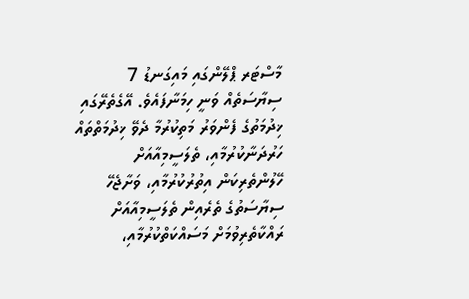މާސްޓަރ ޕްލޭންގައި މައިގަނޑު 7 ސިޔާސަތެއް ވަނީ ހިމަނާފައެވެ. އޭގެތެރޭގައި ޚިދުމަތުގެ ފެންވަރު މަތިކުރުމާ ދެވޭ ޚިދުމަތްތައް ހަރުދަނާކުރުމާއި، ތެލަސީމިއާއަށް ހޭލުންތެރިކަން އިތުރުކުރުމާއި، ވަށާޖެހޭ ސިޔާސަތުގެ ތެރެއިން ތެލަސީމިއާއަށް ރައްކާތެރިވުމަށް މަސައްކަތްކުރުމާއި،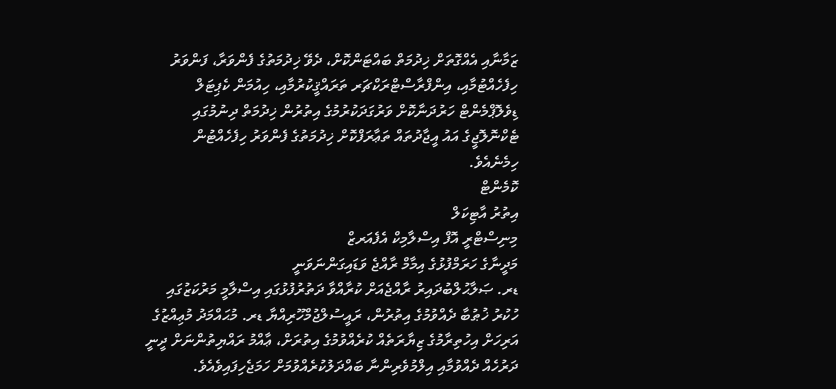ޒަމާނާއި އެއްގޮތަށް ޚިދުމަތް ބައްޓަންކޮށް، ދެވޭ ޚިދުމަތުގެ ފެންވަރާ، ފަންވަރު ހިފެހެއްޓުމާއި، އިންފްރާސްޓްރަކްޗަރ ތަރައްޤީކުރުމާއި، ހިއުމަން ކެޕިޓަލް ޑިވެލޮޕްމެންޓް ހަރުދަނާކޮށް ވަރުގަދަކުރުމުގެ އިތުރުން ޚިދުމަތް ދިނުމުގައި ޓެކްނޮލޮޖީގެ އައު އީޖާދުތައް ތަޢާރަފްކޮށް ޚިދުމަތުގެ ފެންވަރު ހިފެހެއްޓުން ހިމެނެއެވެ.
ކޮމެންޓް
އިތުރު އާޓިކަލް
މިނިސްޓްރީ އޮފް އިސްލާމިކް އެފެއަރޒް
މަދީނާގެ ހަރަމްފުޅުގެ އިމާމް ރާއްޖެ ވަޑައިގަންނަވަނީ
ޑރ. ޞަލާޙުލްބުދައިރު ރާއްޖެއަށް ކުރާއްވާ ދަތުރުފުޅުގައި އިސްލާމީ މަރުކަޒުގައި ހުކުރު ޚުޠުބާ ދެއްވުމުގެ އިތުރުން، ރައީސުލްޖުމްހޫރިއްޔާ ޑރ. މުޙައްމަދު މުޢިއްޒުގެ އަރިހަށް އިހުތިރާމުގެ ޒިޔާރަތެއް ކުރެއްވުމުގެ އިތުރަށް، ޢާއްމު ރައްޔިތުންނަށް ދީނީ ދަރުހެއް ދެއްވުމާއި އިލްމުވެރިންނާ ބައްދަލުކުރެއްވުމަށް ހަމަޖެހިފައިވެއެވެ.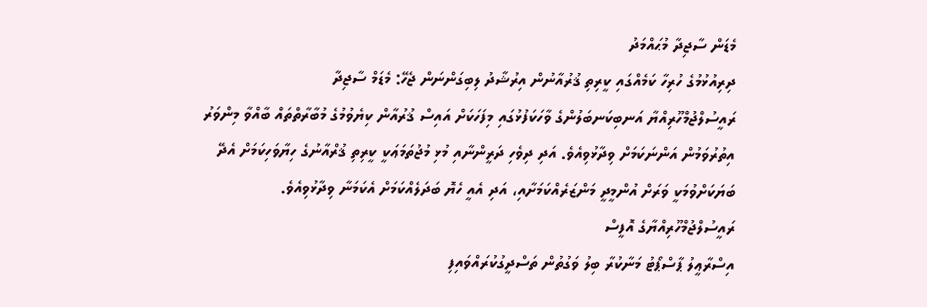މެޑަން ސާޖިދާ މުޙައްމަދު
ދިރިއުޅުމުގެ ހުރިހާ ކަމެއްގައި ކީރިތި ޤުރުއާނުން އިރުޝާދު ލިބިގަންނަން ޖެހޭ: މެޑަމް ސާޖިދާ
ރައީސުލްޖުމްހޫރިއްޔާ އަނބިކަނބަލުންގެ ވާހަކަފުޅުގައި މިފަހަކަށް އައިސް ޤުރުއާން ކިޔެވުމުގެ މުބާރާތްތައް ބާއްވާ މިންވަރު އިތުރުވަމުން އަންނަކަމަށް ވިދާޅުވިއެވެ. އަދި ދިވެހި ދަރީންނާއި މުޅި މުޖުތަމަޢަކީ ކީރިތި ޤުރްއާނުގެ ހިޔާވަހިކަމަށް އެދޭ ބަޔަކަށްވުމަކީ ވަރަށް އުންމީދީ މަންޒަރެއްކަމަށާއި، އަދި އެއީ ހެޔޮ ބަދަލެއްކަމަށް އެކަމަނާ ވިދާޅުވިއެވެ.
ރައީސުލްޖުމްހޫރިއްޔާގެ އޮފީސް
އިސްރާޢީލު ޕާސްޕޯޓު މަނާކުރާ ބިލު ވަގުތުން ތަސްދީގުކުރައްވައިފި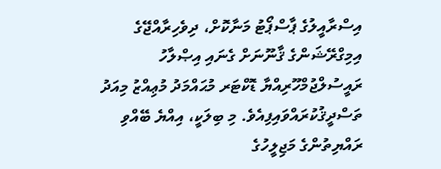އިސްރާއީލުގެ ޕާސްޕޯޓު މަނާކޮށް، ދިވެހިރާއްޖޭގެ އިމިގްރޭޝަންގެ ޤާނޫނަށް ގެނައި އިޞްލާހު ރައީސުލްޖުމްހޫރިއްޔާ ޑޮކްޓަރ މުޙައްމަދު މުޢިއްޒު މިއަދު ތަސްދީޤުކުރައްވައިފިއެވެ. މި ބިލަކީ، އިއްޔެ ބޭއްވި ރައްޔިތުންގެ މަޖިލީހުގެ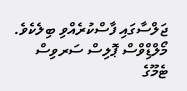ޖަލްސާގައި ފާސްކުރެއްވި ބިލެކެވެ.
މޯލްޑިްވްސް ޕޮލިސް ސަރވިސް
ޓެމޫގެ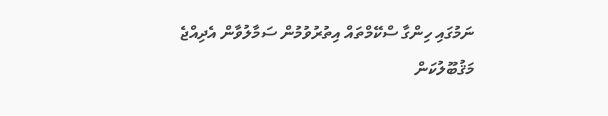ނަމުގައި ހިންގާ ސްކޭމްތައް އިތުރުވުމުން ސަމާލުވާން އެދިއްޖެ
މަޤުބޫލުކަން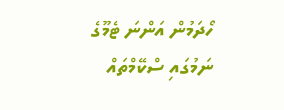ހޯދަމުން އަންނަ ޓެމޫގެ ނަމުގައި ސްކޭމްތައް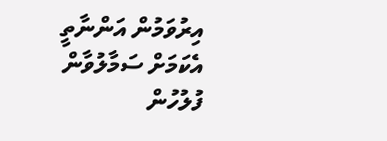އިރުވަމުން އަންނާތީ އެކަމަށް ސަމާލުވާން ފުލުހުން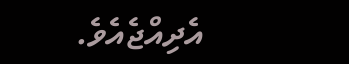އެދިއްޖެއެވެ.